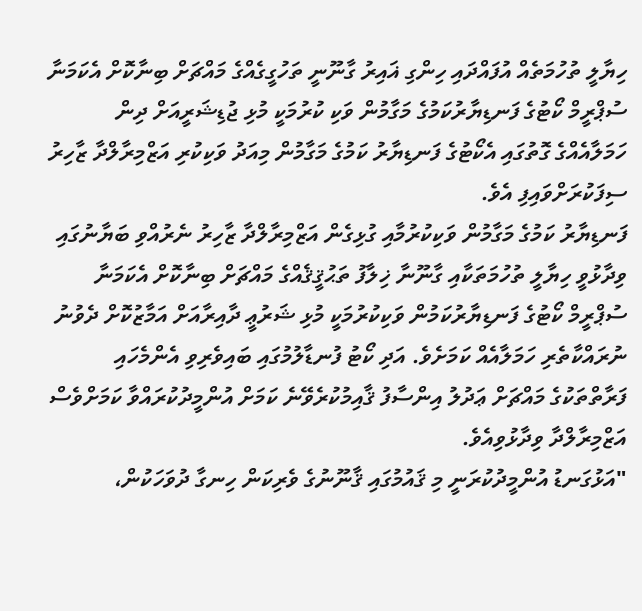ހިޔާލީ ތުހުމަތެއް އުފައްދައި ހިންގި ޣައިރު ގާނޫނީ ތަހުގީގެއްގެ މައްޗަށް ބިނާކޮށް އެކަމަނާ ސުޕްރީމް ކޯޓުގެ ފަނޑިޔާރުކަމުގެ މަގާމުން ވަކި ކުރުމަކީ މުޅި ޖުޑިޝަރީއަށް ދިން ހަމަލާއެއްގެ ގޮތުގައި އެކޯޓުގެ ފަނޑިޔާރު ކަމުގެ މަގާމުން މިއަދު ވަކިކުރި އަޒްމިރާލްދާ ޒާހިރު ސިފަކުރަށްވައިފި އެވެ.
ފަނޑިޔާރު ކަމުގެ މަގާމުން ވަކިކުރުމާއި ގުޅިގެން އަޒްމިރާލްދާ ޒާހިރު ނެރުއްވި ބަޔާނުގައި ވިދާޅުވީ ހިޔާލީ ތުހުމަތަކާއި ގާނޫނާ ޚިލާފު ތަޙުޤީޤެއްގެ މައްޗަށް ބިނާކޮށް އެކަމަނާ ސުޕްރީމް ކޯޓުގެ ފަނޑިޔާރުކަމުން ވަކިކުރުމަކީ މުޅި ޝަރުޢީ ދާއިރާއަށް އަމާޒުކޮށް ދެވުނު ނުރައްކާތެރި ހަމަލާއެއް ކަމަށެވެ. އަދި ކޯޓު ފުނޑާލުމުގައި ބައިވެރިވި އެންމެހައި ފަރާތްތަކުގެ މައްޗަށް ޢަދުލު އިންސާފު ޤާއިމުކުރެވޭނެ ކަމަށް އުންމީދުކުރައްވާ ކަމަށްވެސް އަޒްމިރާލްދާ ވިދާޅުވިއެވެ.
"އަޅުގަނޑު އުންމީދުކުރަނީ މި ޤައުމުގައި ޤާނޫނުގެ ވެރިކަން ހިނގާ ދުވަހަކުން،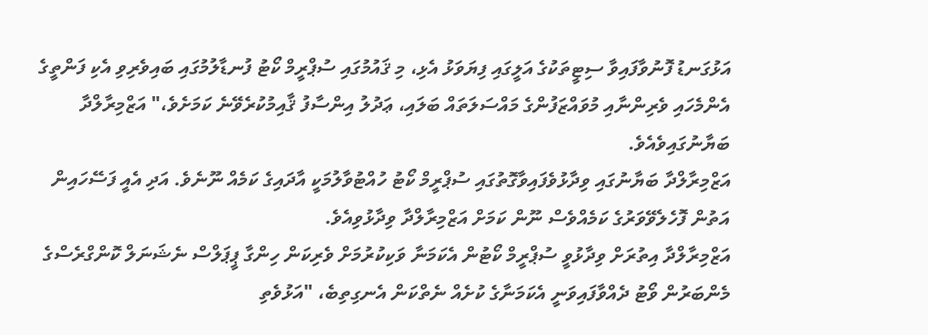އަޅުގަނޑު ފޮނުވާފައިވާ ސިޓީތަކުގެ އަލީގައި ފިޔަވަޅު އެޅި، މި ޤައުމުގައި ސުޕްރީމް ކޯޓު ފުނޑާލުމުގައި ބައިވެރިވި އެކި ފަންތީގެ އެންމެހައި ވެރިންނާއި މުވައްޒަފުންގެ މައްސަލަތައް ބަލައި، ޢަދުލު އިންސާފު ޤާއިމުކުރެވޭނެ ކަމަށެވެ،" އަޒްމިރާލްދާ ބަޔާނުގައިވެއެވެ.
އަޒްމިރާލްދާ ބަޔާނުގައި ވިދާޅުވެފައިވާގޮތުގައި ސުޕްރީމް ކޯޓު ހުއްޓުވާލުމަކީ އާދައިގެ ކަމެއް ނޫނެވެ. އަދި އެއީ ފަސޭހައިން އަތުން ފޮހެލެވޭވަރުގެ ކަމެއްވެސް ނޫން ކަމަށް އަޒްމިރާލްދާ ވިދާޅުވިއެވެ.
އަޒްމިރާލްދާ އިތުރަށް ވިދާޅުވީ ސުޕްރީމް ކޯޓުން އެކަމަނާ ވަކިކުރުމަށް ވެރިކަން ހިންގާ ޕީޕަލްސް ނެޝަނަލް ކޮންގްރެސްގެ މެންބަރުން ވޯޓު ދެއްވާފައިވަނީ އެކަމަނާގެ ކުށެއް ނެތްކަން އެނގިތިބެ، "އަޅުވެތި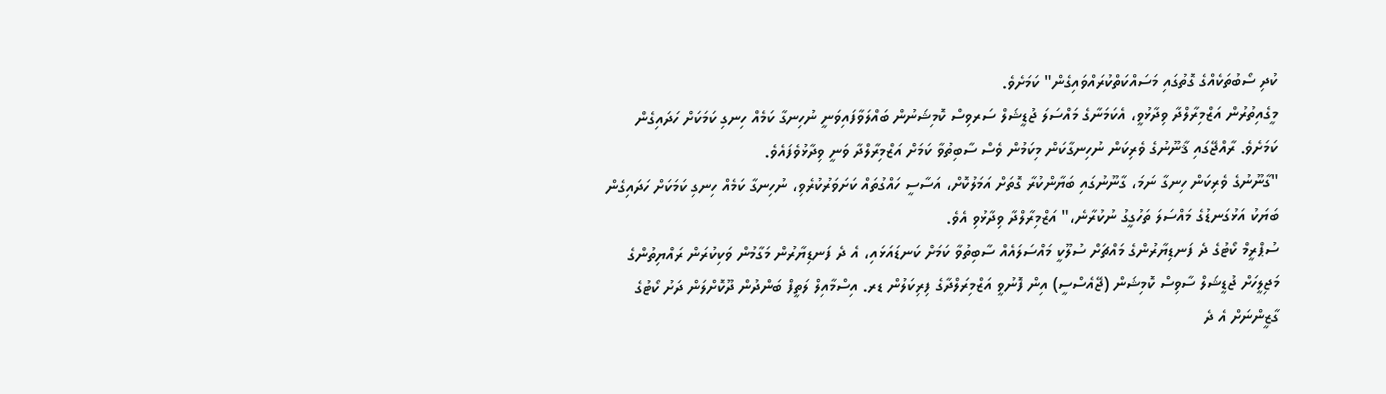ކުދި ސޯބުތަކެއްގެ ގޮތުގައި މަސައްކަތްކުރައްވައިގެން" ކަމަށެވެ.
މީގެއިތުރުން އަޒްމިރާލްދާ ވިދާޅުވީ، އެކަމަނާގެ މައްސަލަ ޖުޑީޝަލް ސަރވިސް ކޮމިޝަނުން ބައްލަވާފައިވަނީ ނުހިނގާ ކަމެއް ހިނގި ކަމަކަށް ހަދައިގެން ކަމަށެވެ. ރާއްޖޭގައި ޤާނޫނުގެ ވެރިކަން ނުހިނގާކަން މިކަމުން ވެސް ސާބިތުވާ ކަމަށް އަޒްމިރާލްދާ ވަނީ ވިދާޅުވެފައެވެ.
"ގާނޫނުގެ ވެރިކަން ހިނގާ ނަމަ، ގާނޫނުގައި ބަޔާންކުރާ ގޮތަށް އަމަލުކޮށް، އަސާސީ ހައްގުތައް ކަށަވަރުކުރެވި، ނުހިނގާ ކަމެއް ހިނގި ކަމަކަށް ހަދައިގެން ބަޔަކު އަޅުގަނޑުގެ މައްސަލަ ތަހުގީގު ނުކުރާނެ،" އަޒްމިރާލްދާ ވިދާޅުވި އެވެ.
ސުޕްރީމް ކޯޓުގެ ދެ ފަނޑިޔާރުންގެ މައްޗަށް ސުލޫކީ މައްސަލައެއް ސާބިތުވާ ކަމަށް ކަނޑައަޅައި، އެ ދެ ފަނޑިޔާރުން މަގާމުން ވަކިކުރަން ރައްޔިތުންގެ މަޖިލީހަށް ޖުޑީޝަލް ސާވިސް ކޮމިޝަން (ޖޭއެސްސީ) އިން ފޮނުވީ އަޒްމިރަލްދާގެ ފިރިކަލުން ޑރ. އިސްމާއިލް ލަތީފް ބަންދުން ދޫކޮށްލަން ދަށު ކޯޓުގެ ގާޒީންނަށް އެ ދެ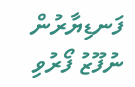ފަނޑިޔާރުން ނުފޫޒު ފޯރުވި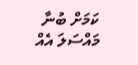ކަމަށް ބުނާ މައްސަލަ އެއް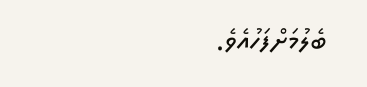ބެލުމަށްފަހުއެވެ.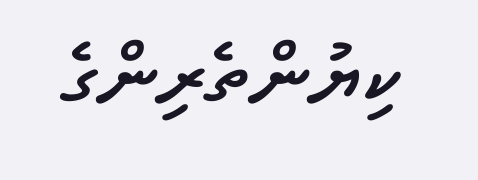ކިޔުންތެރިންގެ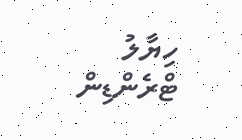ހިޔާލު
ޓްރެންޑިން